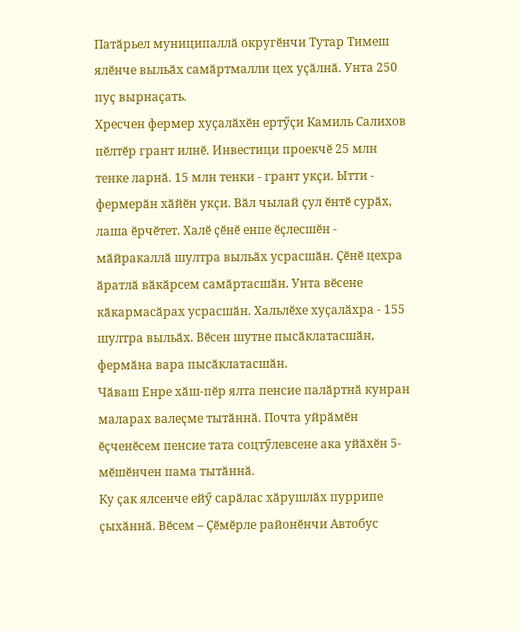Патӑрьел муниципаллӑ округӗнчи Тутар Тимеш ялӗнче выльӑх самӑртмалли цех уҫӑлнӑ. Унта 250 пуҫ вырнаҫать.
Хресчен фермер хуҫалӑхӗн ертӳҫи Камиль Салихов пӗлтӗр грант илнӗ. Инвестици проекчӗ 25 млн тенке ларнӑ. 15 млн тенки - грант укҫи. Ытти - фермерӑн хӑйӗн укҫи. Вӑл чылай ҫул ӗнтӗ сурӑх, лаша ӗрчӗтет. Халӗ ҫӗнӗ енпе ӗҫлесшӗн - мӑйракаллӑ шултра выльӑх усрасшӑн. Ҫӗнӗ цехра ӑратлӑ вӑкӑрсем самӑртасшӑн. Унта вӗсене кӑкармасӑрах усрасшӑн. Хальлӗхе хуҫалӑхра - 155 шултра выльӑх. Вӗсен шутне пысӑклатасшӑн, фермӑна вара пысӑклатасшӑн.
Чӑваш Енре хӑш-пӗр ялта пенсие палӑртнӑ кунран маларах валеҫме тытӑннӑ. Почта уйрӑмӗн ӗҫченӗсем пенсие тата соцтӳлевсене ака уйӑхӗн 5-мӗшӗнчен пама тытӑннӑ.
Ку ҫак ялсенче ейӳ сарӑлас хӑрушлӑх пуррипе ҫыхӑннӑ. Вӗсем – Ҫӗмӗрле районӗнчи Автобус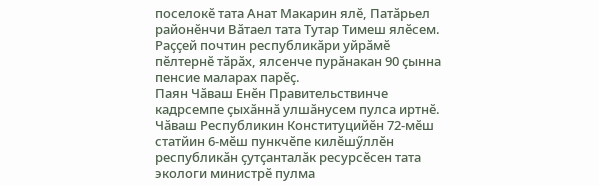поселокӗ тата Анат Макарин ялӗ, Патӑрьел районӗнчи Вӑтаел тата Тутар Тимеш ялӗсем.
Раҫҫей почтин республикӑри уйрӑмӗ пӗлтернӗ тӑрӑх, ялсенче пурӑнакан 90 ҫынна пенсие маларах парӗҫ.
Паян Чӑваш Енӗн Правительствинче кадрсемпе ҫыхӑннӑ улшӑнусем пулса иртнӗ.
Чӑваш Республикин Конституцийӗн 72-мӗш статйин 6-мӗш пункчӗпе килӗшӳллӗн республикӑн ҫутҫанталӑк ресурсӗсен тата экологи министрӗ пулма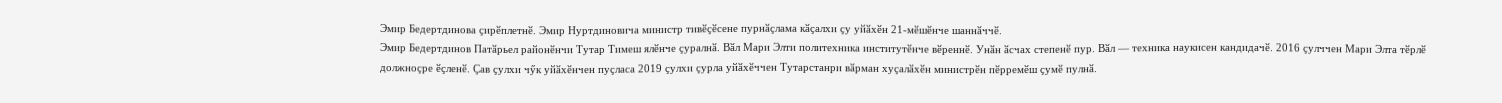Эмир Бедертдинова ҫирӗплетнӗ. Эмир Нуртдиновича министр тивӗҫӗсене пурнӑҫлама кӑҫалхи ҫу уйӑхӗн 21-мӗшӗнче шаннӑччӗ.
Эмир Бедертдинов Патӑрьел районӗнчи Тутар Тимеш ялӗнче ҫуралнӑ. Вӑл Мари Элти политехника институтӗнче вӗреннӗ. Унӑн ӑсчах степенӗ пур. Вӑл — техника наукисен кандидачӗ. 2016 ҫулччен Мари Элта тӗрлӗ должноҫре ӗҫленӗ. Ҫав ҫулхи чӳк уйӑхӗнчен пуҫласа 2019 ҫулхи ҫурла уйӑхӗччен Тутарстанри вӑрман хуҫалӑхӗн министрӗн пӗрремӗш ҫумӗ пулнӑ.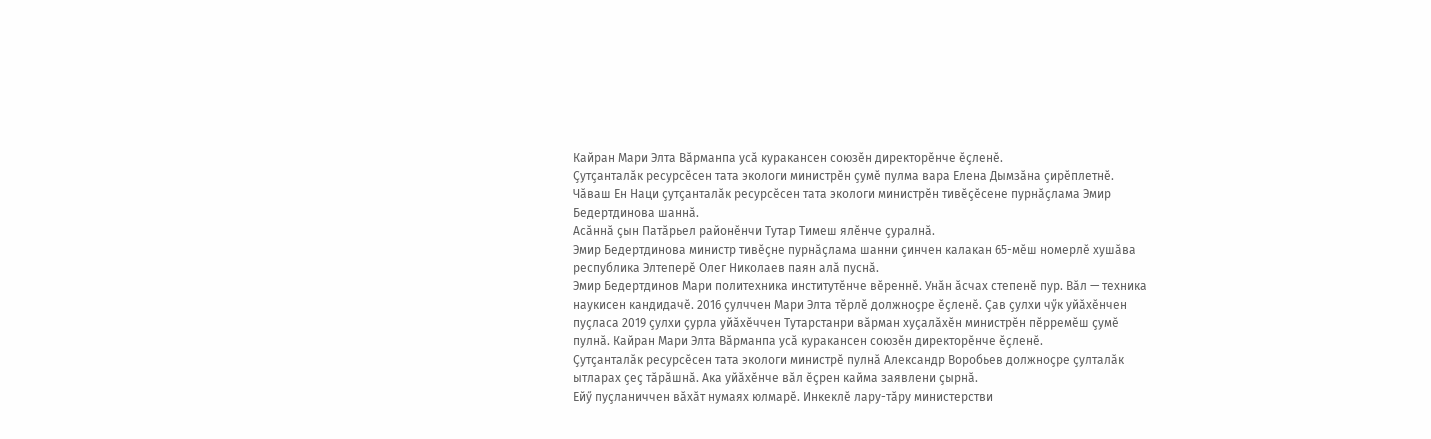Кайран Мари Элта Вӑрманпа усӑ куракансен союзӗн директорӗнче ӗҫленӗ.
Ҫутҫанталӑк ресурсӗсен тата экологи министрӗн ҫумӗ пулма вара Елена Дымзӑна ҫирӗплетнӗ.
Чӑваш Ен Наци ҫутҫанталӑк ресурсӗсен тата экологи министрӗн тивӗҫӗсене пурнӑҫлама Эмир Бедертдинова шаннӑ.
Асӑннӑ ҫын Патӑрьел районӗнчи Тутар Тимеш ялӗнче ҫуралнӑ.
Эмир Бедертдинова министр тивӗҫне пурнӑҫлама шанни ҫинчен калакан 65-мӗш номерлӗ хушӑва республика Элтеперӗ Олег Николаев паян алӑ пуснӑ.
Эмир Бедертдинов Мари политехника институтӗнче вӗреннӗ. Унӑн ӑсчах степенӗ пур. Вӑл — техника наукисен кандидачӗ. 2016 ҫулччен Мари Элта тӗрлӗ должноҫре ӗҫленӗ. Ҫав ҫулхи чӳк уйӑхӗнчен пуҫласа 2019 ҫулхи ҫурла уйӑхӗччен Тутарстанри вӑрман хуҫалӑхӗн министрӗн пӗрремӗш ҫумӗ пулнӑ. Кайран Мари Элта Вӑрманпа усӑ куракансен союзӗн директорӗнче ӗҫленӗ.
Ҫутҫанталӑк ресурсӗсен тата экологи министрӗ пулнӑ Александр Воробьев должноҫре ҫулталӑк ытларах ҫеҫ тӑрӑшнӑ. Ака уйӑхӗнче вӑл ӗҫрен кайма заявлени ҫырнӑ.
Ейӳ пуҫланиччен вӑхӑт нумаях юлмарӗ. Инкеклӗ лару-тӑру министерстви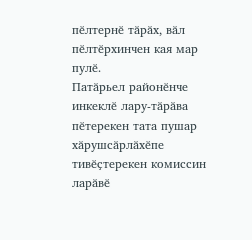пӗлтернӗ тӑрӑх, вӑл пӗлтӗрхинчен кая мар пулӗ.
Патӑрьел районӗнче инкеклӗ лару-тӑрӑва пӗтерекен тата пушар хӑрушсӑрлӑхӗпе тивӗҫтерекен комиссин ларӑвӗ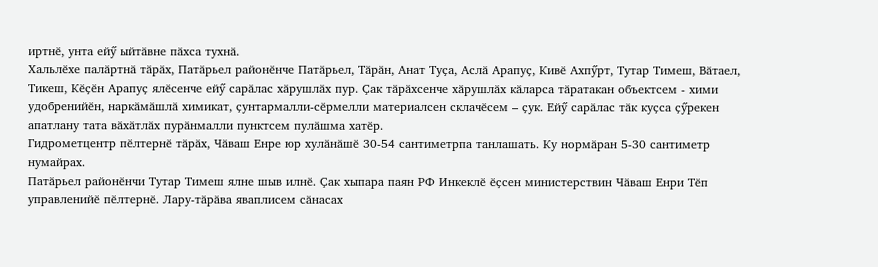иртнӗ, унта ейӳ ыйтӑвне пӑхса тухнӑ.
Хальлӗхе палӑртнӑ тӑрӑх, Патӑрьел районӗнче Патӑрьел, Тӑрӑн, Анат Туҫа, Аслӑ Арапуҫ, Кивӗ Ахпӳрт, Тутар Тимеш, Вӑтаел, Тикеш, Кӗҫӗн Арапуҫ ялӗсенче ейӳ сарӑлас хӑрушлӑх пур. Ҫак тӑрӑхсенче хӑрушлӑх кӑларса тӑратакан объектсем - хими удобренийӗн, наркӑмӑшлӑ химикат, ҫунтармалли-сӗрмелли материалсен склачӗсем – ҫук. Ейӳ сарӑлас тӑк куҫса ҫӳрекен апатлану тата вӑхӑтлӑх пурӑнмалли пунктсем пулӑшма хатӗр.
Гидрометцентр пӗлтернӗ тӑрӑх, Чӑваш Енре юр хулӑнӑшӗ 30-54 сантиметрпа танлашать. Ку нормӑран 5-30 сантиметр нумайрах.
Патӑрьел районӗнчи Тутар Тимеш ялне шыв илнӗ. Ҫак хыпара паян РФ Инкеклӗ ӗҫсен министерствин Чӑваш Енри Тӗп управленийӗ пӗлтернӗ. Лару-тӑрӑва яваплисем сӑнасах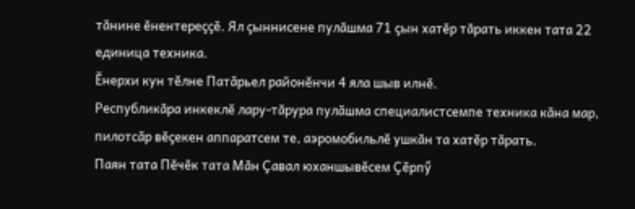тӑнине ӗнентереҫҫӗ. Ял ҫыннисене пулӑшма 71 ҫын хатӗр тӑрать иккен тата 22 единица техника.
Ӗнерхи кун тӗлне Патӑрьел районӗнчи 4 яла шыв илнӗ.
Республикӑра инкеклӗ лару-тӑрура пулӑшма специалистсемпе техника кӑна мар, пилотсӑр вӗҫекен аппаратсем те, аэромобильлӗ ушкӑн та хатӗр тӑрать.
Паян тата Пӗчӗк тата Мӑн Ҫавал юханшывӗсем Ҫӗрпӳ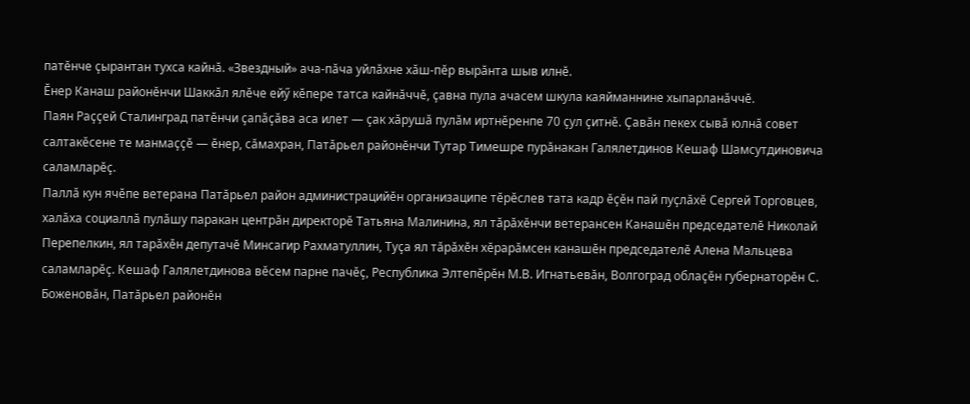патӗнче ҫырантан тухса кайнӑ. «Звездный» ача-пӑча уйлӑхне хӑш-пӗр вырӑнта шыв илнӗ.
Ӗнер Канаш районӗнчи Шаккӑл ялӗче ейӳ кӗпере татса кайнӑччӗ, ҫавна пула ачасем шкула каяйманнине хыпарланӑччӗ.
Паян Раҫҫей Сталинград патӗнчи ҫапӑҫӑва аса илет — ҫак хӑрушӑ пулӑм иртнӗренпе 70 ҫул ҫитнӗ. Ҫавӑн пекех сывӑ юлнӑ совет салтакӗсене те манмаҫҫӗ — ӗнер, сӑмахран, Патӑрьел районӗнчи Тутар Тимешре пурӑнакан Галялетдинов Кешаф Шамсутдиновича саламларӗҫ.
Паллӑ кун ячӗпе ветерана Патӑрьел район администрацийӗн организаципе тӗрӗслев тата кадр ӗҫӗн пай пуҫлӑхӗ Сергей Торговцев, халӑха социаллӑ пулӑшу паракан центрӑн директорӗ Татьяна Малинина, ял тӑрӑхӗнчи ветерансен Канашӗн председателӗ Николай Перепелкин, ял тарӑхӗн депутачӗ Минсагир Рахматуллин, Туҫа ял тӑрӑхӗн хӗрарӑмсен канашӗн председателӗ Алена Мальцева саламларӗҫ. Кешаф Галялетдинова вӗсем парне пачӗҫ, Республика Элтепӗрӗн М.В. Игнатьевӑн, Волгоград облаҫӗн губернаторӗн С. Боженовӑн, Патӑрьел районӗн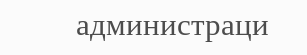администраци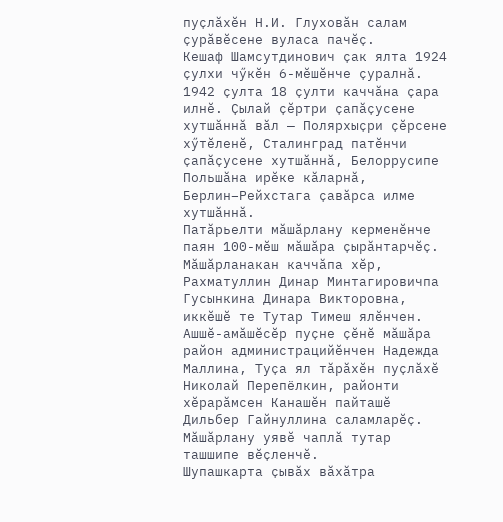пуҫлӑхӗн Н.И. Глуховӑн салам ҫурӑвӗсене вуласа пачӗҫ.
Кешаф Шамсутдинович ҫак ялта 1924 ҫулхи чӳкӗн 6-мӗшӗнче ҫуралнӑ. 1942 ҫулта 18 ҫулти каччӑна ҫара илнӗ. Ҫылай ҫӗртри ҫапӑҫусене хутшӑннӑ вӑл — Полярхыҫри ҫӗрсене хӳтӗленӗ, Сталинград патӗнчи ҫапӑҫусене хутшӑннӑ, Белоррусипе Польшӑна ирӗке кӑларнӑ, Берлин–Рейхстага ҫавӑрса илме хутшӑннӑ.
Патӑрьелти мӑшӑрлану керменӗнче паян 100-мӗш мӑшӑра ҫырӑнтарчӗҫ. Мӑшӑрланакан каччӑпа хӗр, Рахматуллин Динар Минтагировичпа Гусынкина Динара Викторовна, иккӗшӗ те Тутар Тимеш ялӗнчен.
Ашшӗ-амӑшӗсӗр пуҫне ҫӗнӗ мӑшӑра район администрацийӗнчен Надежда Маллина, Туҫа ял тӑрӑхӗн пуҫлӑхӗ Николай Перепёлкин, районти хӗрарӑмсен Канашӗн пайташӗ Дильбер Гайнуллина саламларӗҫ.
Мӑшӑрлану уявӗ чаплӑ тутар ташшипе вӗҫленчӗ.
Шупашкарта ҫывӑх вӑхӑтра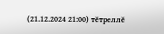(21.12.2024 21:00) тӗтреллӗ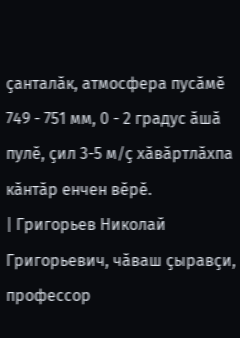ҫанталӑк, атмосфера пусӑмӗ 749 - 751 мм, 0 - 2 градус ӑшӑ пулӗ, ҫил 3-5 м/ҫ хӑвӑртлӑхпа кӑнтӑр енчен вӗрӗ.
| Григорьев Николай Григорьевич, чӑваш ҫыравҫи, профессор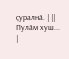ҫуралнӑ. | ||
Пулӑм хуш... |